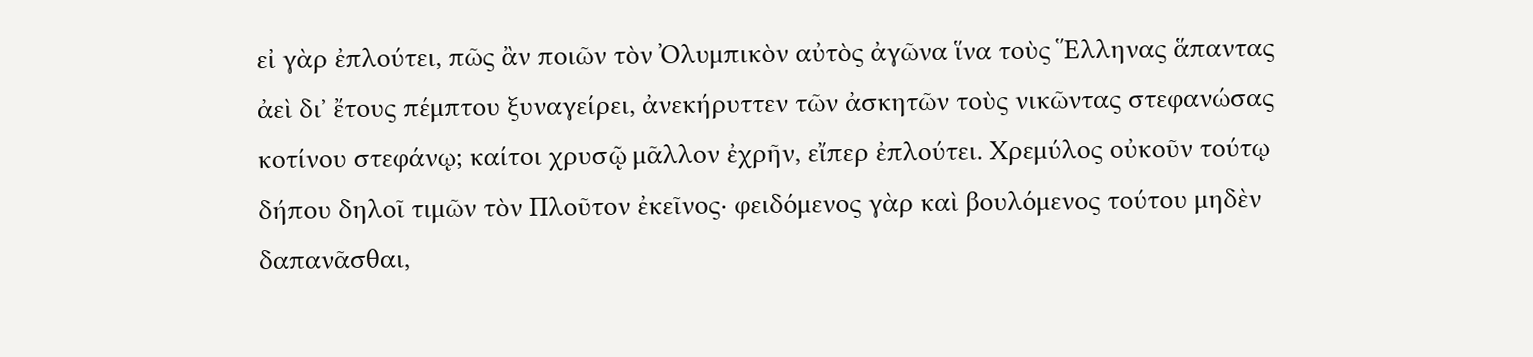εἰ γὰρ ἐπλούτει, πῶς ἂν ποιῶν τὸν Ὀλυμπικὸν αὐτὸς ἀγῶνα ἵνα τοὺς Ἕλληνας ἅπαντας ἀεὶ διʼ ἔτους πέμπτου ξυναγείρει, ἀνεκήρυττεν τῶν ἀσκητῶν τοὺς νικῶντας στεφανώσας κοτίνου στεφάνῳ; καίτοι χρυσῷ μᾶλλον ἐχρῆν, εἴπερ ἐπλούτει. Χρεμύλος οὐκοῦν τούτῳ δήπου δηλοῖ τιμῶν τὸν Πλοῦτον ἐκεῖνος· φειδόμενος γὰρ καὶ βουλόμενος τούτου μηδὲν δαπανᾶσθαι,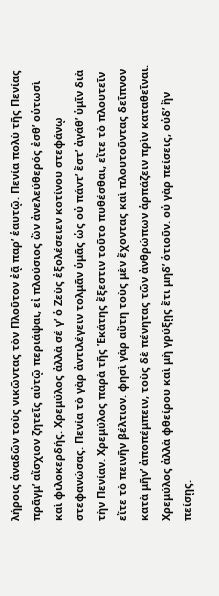λήροις ἀναδῶν τοὺς νικῶντας τὸν Πλοῦτον ἐᾷ παρʼ ἑαυτῷ. Πενία πολὺ τῆς Πενίας πρᾶγμʼ αἴσχιον ζητεῖς αὐτῷ περιάψαι, εἰ πλούσιος ὢν ἀνελεύθερός ἐσθʼ οὑτωσὶ καὶ φιλοκερδής. Χρεμύλος ἀλλὰ σέ γʼ ὁ Ζεὺς ἐξολέσειεν κοτίνου στεφάνῳ στεφανώσας. Πενία τὸ γὰρ ἀντιλέγειν τολμᾶν ὑμᾶς ὡς οὐ πάντʼ ἔστʼ ἀγάθʼ ὑμῖν διὰ τὴν Πενίαν. Χρεμύλος παρὰ τῆς Ἑκάτης ἔξεστιν τοῦτο πυθέσθαι, εἴτε τὸ πλουτεῖν εἴτε τὸ πεινῆν βέλτιον. φησὶ γὰρ αὕτη τοὺς μὲν ἔχοντας καὶ πλουτοῦντας δεῖπνον κατὰ μῆνʼ ἀποπέμπειν, τοὺς δὲ πένητας τῶν ἀνθρώπων ἁρπάζειν πρὶν καταθεῖναι. Χρεμύλος ἀλλὰ φθείρου καὶ μὴ γρύξῃς ἔτι μηδʼ ὁτιοῦν. οὐ γὰρ πείσεις, οὐδʼ ἢν πείσῃς.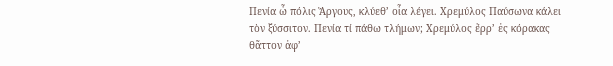Πενία ὦ πόλις Ἄργους, κλύεθʼ οἷα λέγει. Χρεμύλος Παύσωνα κάλει τὸν ξύσσιτον. Πενία τί πάθω τλήμων; Χρεμύλος ἔρρʼ ἐς κόρακας θᾶττον ἀφʼ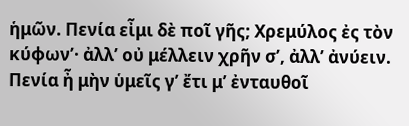ἡμῶν. Πενία εἶμι δὲ ποῖ γῆς; Χρεμύλος ἐς τὸν κύφωνʼ· ἀλλʼ οὐ μέλλειν χρῆν σʼ, ἀλλʼ ἀνύειν. Πενία ἦ μὴν ὑμεῖς γʼ ἔτι μʼ ἐνταυθοῖ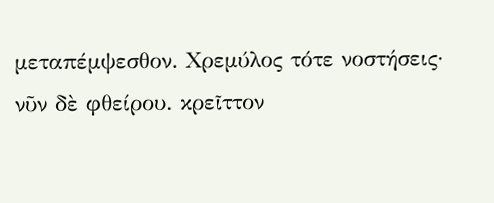μεταπέμψεσθον. Χρεμύλος τότε νοστήσεις· νῦν δὲ φθείρου. κρεῖττον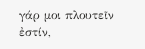γάρ μοι πλουτεῖν ἐστίν,